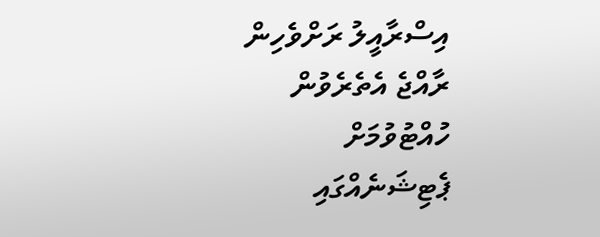އިސްރާއީލު ރަށްވެހިން ރާއްޖެ އެތެރެވުން ހުއްޓުވުމަށް ޕެޓިޝަނެއްގައި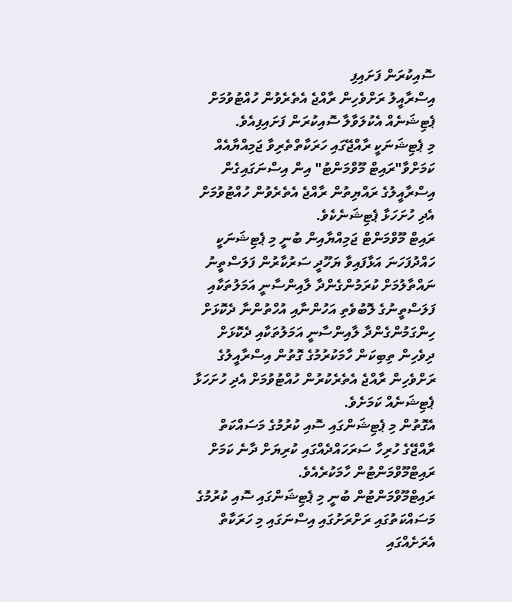ސޮއިކުރަން ފަށައިފި
އިސްރާއީލު ރަށްވެހިން ރާއްޖެ އެތެރެވުން ހުއްޓުވުމަށް ޕެޓިޝަނެއް އެކުލަވާލާ ސޮއިކުރަން ފަށައިފިއެވެ.
މި ޕެޓިޝަނަކީ ރާއްޖޭގައި ހަރަކާތްތެރިވާ ޖަމިއްޔާއެއް ކަމަށްވާ"ރައިޓް މޫވްމަންޓު" އިން އިސްނަގައިގެން އިސްރާއީލުގެ ރައްޔިތުން ރާއްޖެ އެތެރެވުން ހުއްޓުވުމަށް އެދި ހުށަހަޅާ ޕެޓިޝަނެކެވެ.
ރައިޓް މޫވްމަންޓް ޖަމިއްޔާއިން ބުނީ މި ޕެޓިޝަނަކީ ހައްދުފަހަނަ އަޅާފައިވާ ޔަހޫދީ ސަރުކާރުން ފަލަސްތީނު ނައްތާލުމަށް ކުރަމުންގެންދާ ލާއިންސާނީ އަމަލުތަކާއި ފަލަސްތީނުގެ ލޮބުވެތި އަހުންނާއި އުހްތުންނާ ދެކޮޅަށް ހިންގަމުންގެންދާ ލާއިންސާނީ އަމަލުތަކާއި ދެކޮޅަށް ދިވެހިން ތިބިކަން ހާމަކުރުމުގެ ގޮތުން އިސްރާއީލުގެ ރަށްވެހިން ރާއްޖެ އެތެރެކުރުން ހުއްޓުވުމަށް އެދި ހުށަހަޅާ ޕެޓިޝަނެއް ކަމަށެވެ.
އެގޮތުން މި ޕެޓިޝަންގައި ސޮއި ކުރުމުގެ މަސައްކަތް ރާއްޖޭގެ ހުރިހާ ސަރަހައްދެއްގައި ކުރިޔަށް ދާނެ ކަމަށް ރައިޓްމޫވްމަންޓުން ހާމަކުރެއެވެ.
ރައިޓްމޫވްމަންޓުން ބުނީ މި ޕެޓިޝަންގައި ސޮއި ކުރުމުގެ މަސައްކަތުގައި ރަށްރަށުގައި އިސްނަގައި މި ހަރަކާތް އެރަށެއްގައި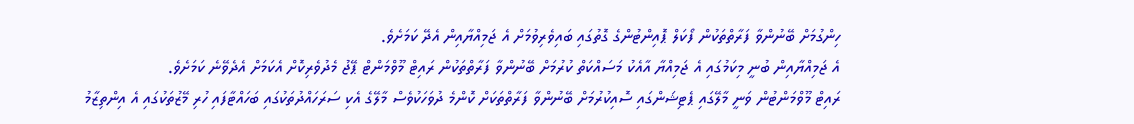ހިންގުމަށް ބޭނުންވާ ފަރާތްތަކުން ފޯކަލް ޕޮއިންޓުންގެ ގޮތުގައި ބައިވެރިވުމަށް އެ ޖަމިއްޔާއިން އެދޭ ކަމަށެވެ.
އެ ޖަމިއްޔާއިން ބުނީ މިކަމުގައި އެ ޖަމިއްޔާ އާއެކު މަސައްކަތް ކުރުމަށް ބޭނުންވާ ފަރާތްތަކުން ރައިޓް މޫވްމަންޓް ޕޭޖު މެދުވެރިކޮށް އެކަމަށް އެދެވޭނެ ކަމަށެވެ.
ރައިޓް މޫވްމަންޓުން ވަނީ މާލޭގައި ޕެޓިޝަންގައި ސޮއިކުރުމަށް ބޭނުންވާ ފަރާތްތަކަށް ކޮންމެ ދުވަހަކުވެސް މާލޭގެ އެކި ސަރަހައްދުތަކުގައި ބަހައްޓާފައި ހުރި މޭޒުތަކުގައި އެ އިންތިޒާމު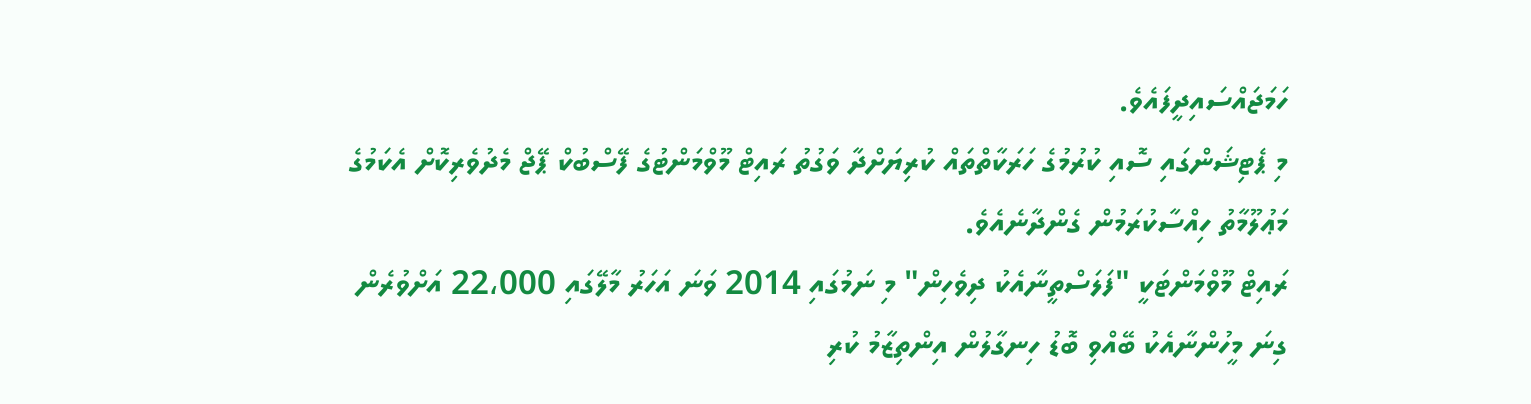ހަމަޖައްސައިދީފައެވެ.
މި ޕެޓިޝަންގައި ސޮއި ކުރުމުގެ ހަރަކާތްތައް ކުރިޔަށްދާ ވަގުތު ރައިޓް މޫވްމަންޓުގެ ފޭސްބުކް ޕޭޖް މެދުވެރިކޮށް އެކަމުގެ މަޢުލޫމާތު ހިއްސާކުރަމުން ގެންދާނެއެވެ.
ރައިޓް މޫވްމަންޓަކީ "ފަލަސްތީނާއެކު ދިވެހިން" މި ނަމުގައި 2014 ވަނަ އަހަރު މާލޭގައި 22،000 އަށްވުރެން ގިނަ މީހުންނާއެކު ބޭއްވި ބޮޑު ހިނގާލުން އިންތިޒާމު ކުރި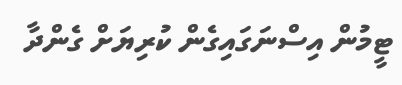ޓީމުން އިސްނަގައިގެން ކުރިޔަށް ގެންދާ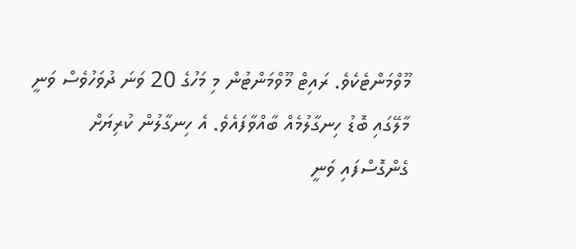މޫވްމަންޓެކެވެ. ރައިޓް މޫވްމަންޓުން މި މަހުގެ 20 ވަނަ ދުވަހުވެސް ވަނީ މާލޭގައި ބޮޑު ހިނގާލުމެއް ބާއްވާފައެވެ. އެ ހިނގާލުން ކުރިޔަށް ގެންގޮސްފައި ވަނީ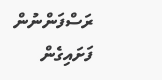ރަސްފަންނުން ފަށައިގެން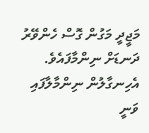މަޖީދީ މަގުން ގޮސް ހެންވޭރު ދަނޑަށް ނިންމާފައެވެ. އެހިނގާލުން ނިންމާލާފައި ވަނީ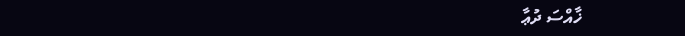ޚާއްސަ ދުޢާ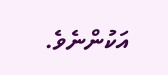އަކުންނެވެ.